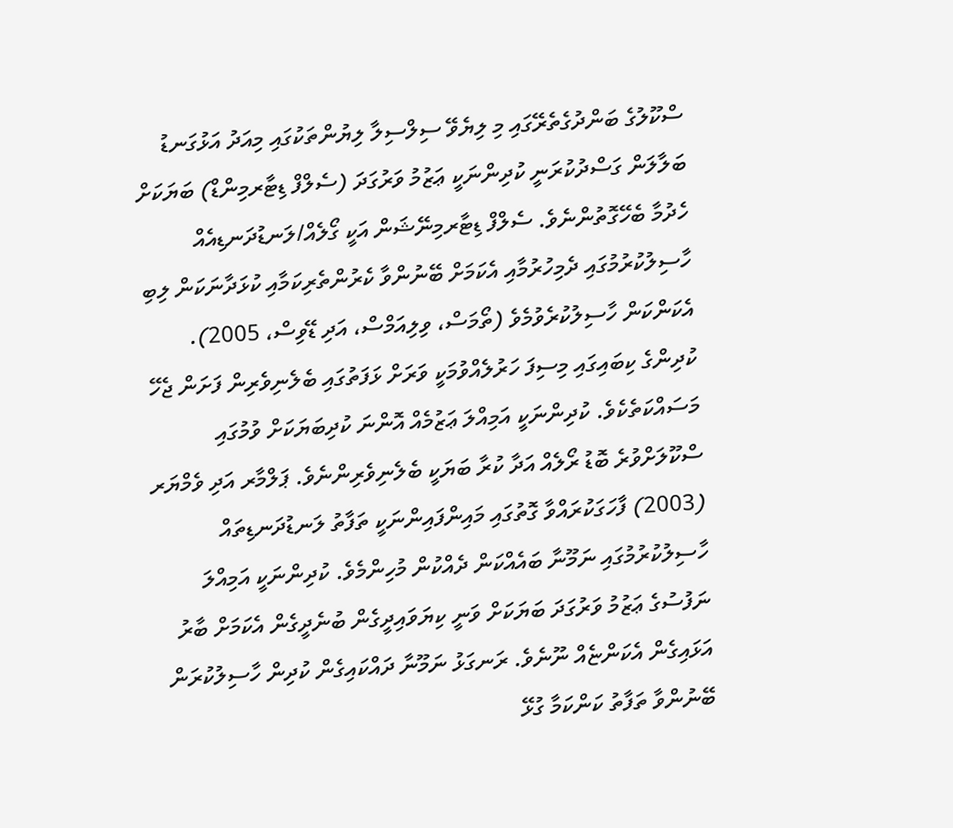ސްކޫލުގެ ބަންދުގެތެރޭގައި މި ލިޔެވޭ ސިލްސިލާ ލިޔުންތަކުގައި މިއަދު އަޅުގަނޑު ބަލާލަން ގަސްދުކުރަނީ ކުދިންނަކީ ޢަޒުމު ވަރުގަދަ (ސެލްފް ޑިޓާރމިންޑް) ބަޔަކަށް ހެދުމާ ބެހޭގޮތުންނެވެ. ސެލްފް ޑިޓާރމިނޭޝަން އަކީ ގޯލެއް/ލަނޑުދަނޑިއެއް ހާސިލުކުރުމުގައި ދެމިހުރުމާއި އެކަމަށް ބޭނުންވާ ކެރުންތެރިކަމާއި ކުޅަދާނަކަން ލިބި އެކަންކަން ހާސިލުކުރެވުމެވެ (ތޯމަސް، ވިލިއަމްސް، އަދި ޑޭވިސް، 2005). ކުދިންގެ ކިބައިގައި މިސިފަ ހަރުލެއްވުމަކީ ވަރަށް ޅަފަތުގައި ބެލެނިވެރިން ފަށަން ޖެހޭ މަސައްކަތެކެވެ. ކުދިންނަކީ އަމިއްލަ ޢަޒުމެއް އޮންނަ ކުދިބަޔަކަށް ވުމުގައި ސްކޫލަށްވުރެ ބޮޑު ރޯލެއް އަދާ ކުރާ ބަޔަކީ ބެލެނިވެރިންނެވެ. ޕަލްމާރ އަދި ވެމްޔަރ (2003) ފާހަގަކުރައްވާ ގޮތުގައި މައިންފައިންނަކީ ތަފާތު ލަނޑުދަނޑިތައް ހާސިލުކުރުމުގައި ނަމޫނާ ބައެއްކަން ދެއްކުން މުހިންމެވެ. ކުދިންނަކީ އަމިއްލަ ނަފުސުގެ ޢަޒުމު ވަރުގަދަ ބަޔަކަށް ވަނީ ކިޔަވައިދީގެން ބުނެދީގެން އެކަމަށް ބާރު އަޅައިގެން އެކަންޏެއް ނޫނެވެ. ރަނގަޅު ނަމޫނާ ދައްކައިގެން ކުދިން ހާސިލުކުރަން ބޭނުންވާ ތަފާތު ކަންކަމާ ގުޅޭ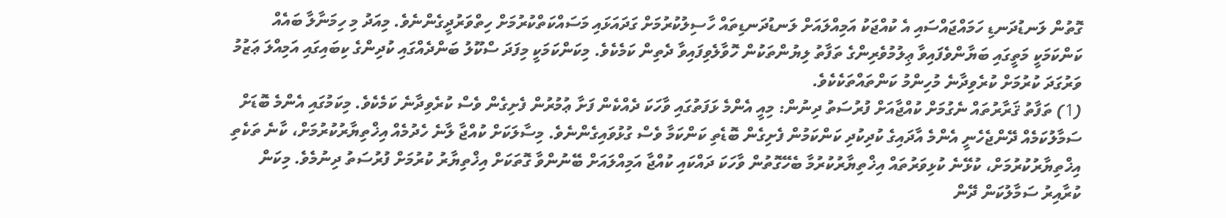ގޮތުން ލަނޑުދަނޑި ހަމައްޖައްސައި އެ ކުއްޖަކު އަމިއްލައަށް ލަނޑުދަނޑިތައް ހާސިލުކުރުމަށް ގަދައަޅައި މަސައްކަތްކުރުމަށް ހިތްވަރުދީގެންނެވެ. މިއަދު މި ހިމަނާލާ ބައެއް ކަންކަމަކީ މަތީގައި ބަޔާންވެފައިވާ ޢިލުމުވެރިންގެ ތަފާތު ލިޔުންތަކުން ހޮވާލެވިފައިވާ ދެތިން ކަމެކެވެ. މިކަންކަމަކީ މިފަދަ ސްކޫލު ބަންދެއްގައި ކުދިންގެ ކިބައިގައި އަމިއްލަ ޢަޒުމު ވަރުގަދަ ކުރުމަށް ކުރެވިދާނެ މުހިންމު ކަންތައްތަކެކެވެ.
(1) ތަފާތު ޤަރާރުތައް ނެގުމަށް ކުއްޖާއަށް ފުރުސަތު ދިނުން: މިއީ އެންމެ ޅަފަތުގައި ވާހަކަ ދެއްކެން ފަށާ ޢުމުރުން ފެށިގެން ވެސް ކުރެވިދާނެ ކަމެކެވެ. މިކަމުގައި އެންމެ ބޮޑަށް ސަމާލުކަމެއް ދޭންޖެހެނީ އެންމެ އާދައިގެ ކުދިކުދި ކަންކަމުން ފެށިގެން ބޮޑެތި ކަންކަމާ ވެސް ގުޅުވައިގެންނެވެ. މިސާލަކަށް ކުއްޖާ ލާނެ ހެދުމެއް އިޚްތިޔާރުކުރުމަށް، ކާނެ ތަކެތި އިޚްތިޔާރުކުރުމަށް، ކުޅޭނެ ކުޅިވަރުތައް އިޚްތިޔާރުކުރުމާ ބެހޭގޮތުން ވާހަކަ ދައްކައި ކުއްޖާ އަމިއްލައަށް ބޭނުންވާ ގޮތަކަށް އިޚްތިޔާރު ކުރުމަށް ފުރުސަތު ދިނުމެވެ. މިކަން ކުރާއިރު ސަމާލުކަން ދޭން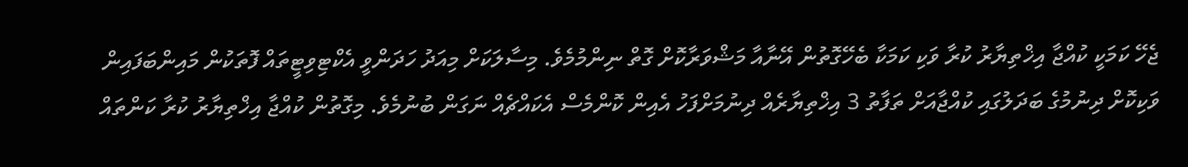ޖެހޭ ކަމަކީ ކުއްޖާ އިޚްތިޔާރު ކުރާ ވަކި ކަމަކާ ބެހޭގޮތުން އޭނާއާ މަޝްވަރާކޮށް ގޮތް ނިންމުމެވެ. މިސާލަކަށް މިއަދު ހަދަންވީ އެކްޓިވިޓީތައް ފޮތަކުން މައިންބަފައިން ވަކިކޮށް ދިނުމުގެ ބަދަލުގައި ކުއްޖާއަށް ތަފާތު 3 އިޚްތިޔާރެއް ދިނުމަށްފަހު އެއިން ކޮންމެސް އެކައްޗެއް ނަގަން ބުނުމެވެ. މިގޮތުން ކުއްޖާ އިޚްތިޔާރު ކުރާ ކަންތައް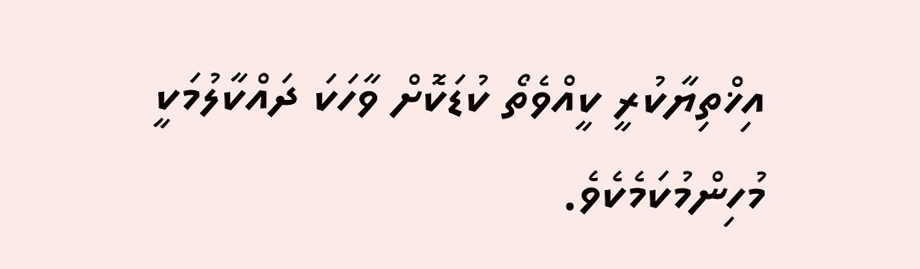އިޚްތިޔާކުރީ ކީއްވެތޯ ކުޑަކޮށް ވާހަކަ ދައްކާލުމަކީ މުހިންމުކަމެކެވެ.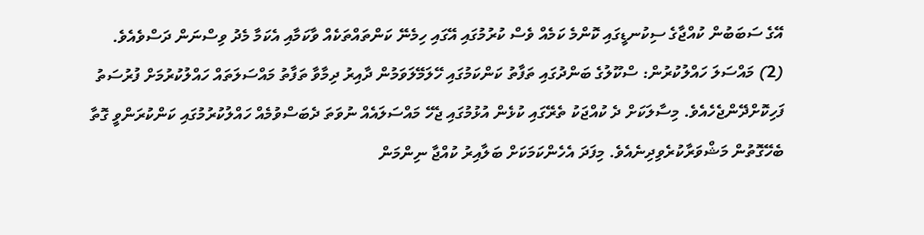އޭގެ ސަބަބުން ކުއްޖާގެ ސިކުނޑީގައި ކޮންމެ ކަމެއް ވެސް ކުރުމުގައި އޭގައި ހިމެނޭ ކަންތައްތަކެއް ވާކަމާއި އެކަމާ މެދު ވިސްނަން ދަސްވެއެވެ.
(2) މައްސަލަ ހައްލުކުރުން: ސްކޫލުގެ ބަންދުގައި ތަފާތު ކަންކަމުގައި ހޭލަމޭލަވަމުން ދާއިރު ދިމާވާ ތަފާތު މައްސަލަތައް ހައްލުކުރުމަށް ފުރުސަތު ފަހިކޮށްދޭންޖެހެއެވެ. މިސާލަކަށް ދެ ކުއްޖަކު ތެރޭގައި ކުޅެން އުޅުމުގައި ޖެހޭ މައްސަލައެއް ނުވަތަ ދެބަސްވުމެއް ހައްލުކުރުމުގައި ކަންކުރަންވީ ގޮތާ ބެހޭގޮތުން މަޝްވަރާކުރެވިދިނެއެވެ. މިފަދަ އެހެންކަމަކަށް ބަލާއިރު ކުއްޖާ ނިންމަން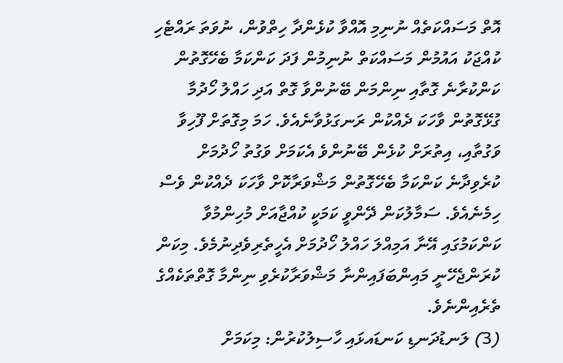އޮތް މަސައްކަތެއް ނުނިމި އޮއްވާ ކުޅެންދާ ހިތްވުން، ނުވަތަ ރައްޓެހި ކުއްޖަކު އައުމުން މަސައްކަތް ނުނިމުން ފަދަ ކަންކަމާ ބެހޭގޮތުން ކަންކުރާނެ ގޮތާއި ނިންމަން ބޭނުންވާ ގޮތް އަދި ހައްލު ހޯދުމާ ގުޅޭގޮތުން ވާހަކަ ދެއްކުން ރަނގަޅުވާނެއެވެ. ހަމަ މިގޮތަށް ފޫހިވާ ވަގުތާއި، އިތުރަށް ކުޅެން ބޭނުންވެ އެކަމަށް ވަގުތު ހޯދުމަށް ކުރެވިދާނެ ކަންކަމާ ބެހޭގޮތުން މަޝްވަރާކޮށް ވާހަކަ ދެއްކުން ވެސް ހިމެނެއެވެ. ސަމާލުކަން ދޭންވީ ކަމަކީ ކުއްޖާއަށް މުހިންމުވާ ކަންކަމުގައި އޭނާ އަމިއްލަ ހައްލު ހޯދުމަށް އެހީތެރިވެދިނުމެވެ. މިކަން ކުރަންޖެހޭނީ މައިންބަފައިންނާ މަޝްވަރާކުރެވި ނިންމާ ގޮތްތަކެއްގެ ތެރެއިންނެވެ.
(3) ލަނޑުދަނޑި ކަނޑައޅައި ހާސިލުކުރުން: މިކަމަށް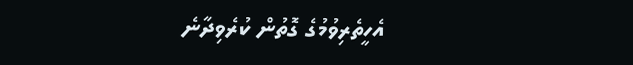އެހީތެރިވުމުގެ ގޮތުން ކުރެވިދާނެ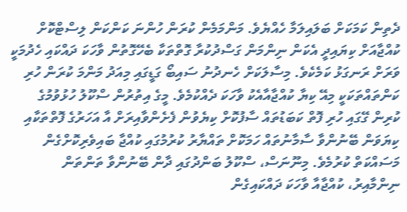ދެތިން ކަމަކަށް ބަލައިލަމާ ހެއްޔެވެ. މަންމަމެން ކުރަން ހުންނަ ކަންކަން ލިސްޓްކޮށް ކުއްޖާއަށް ކިޔައިދީ އެކަން ނިންމަން ގަސްދުކުރާ ގޮތްތަކާ ބެހޭގޮތުން ވާހަކަ ދައްކައި ހެދުމަކީ ވަރަށް ރަނގަޅު ކަމެކެވެ. މިސާލަކަށް ހެނދުނު ސައިބޯ ގަޑީގައި މިއަދު މަންމަ ކުރަން ހުރި ކަންތައްތަކަކީ މިއޭ ކިޔާ ކުއްޖާއާއެކު ވާހަކަ ދެއްކުމެވެ. މީގެ އިތުރުން ސްކޫލު ހުޅުވުމުގެ ކުރިން ގޭގައި ހުރި ފޮތް ކަބަޑުތައް ސާފުކޮށް ކިޔެވުން ފެށެންވާއިރަށް އާ އަހަރުގެ ފޮތްތަކާއި ކިޔަވަން ބޭނުންވާ ސާމާނުތައް ހަމަކޮށް ތައްޔާރު ކުރުމުގައި ކުއްޖާ ބައިވެރިކޮށްގެން މަސައްކަތް ކުރުމެވެ. މިނޫނަސް، ސްކޫލު ބަންދުގައި ދާން ބޭނުންވާ ތަންތަން ނިންމާއިރު، ކުއްޖާއާ ވާހަކަ ދައްކައިގެން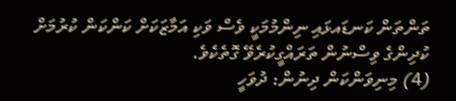ތަންތަން ކަނޑައޅައި ނިންމުމަކީ ވެސް ވަކި އަމާޒަކަށް ކަންކަން ކުރުމަށް ކުދިންގެ ވިސްނުން ތަރައްގީކުރެވޭ ގޮތެކެވެ.
(4) މިނިވަންކަން ދިނުން: ދުވަހީ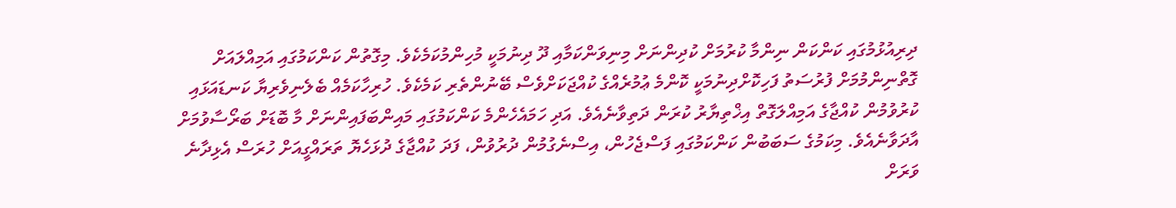ދިރިއުޅުމުގައި ކަންކަން ނިންމާ ކުރުމަށް ކުދިންނަށް މިނިވަންކަމާއި ދޫ ދިނުމަކީ މުހިންމުކަމެކެވެ. މިގޮތުން ކަންކަމުގައި އަމިއްލައަށް ގޮތްނިންމުމަށް ފުރުސަތު ފަހިކޮށްދިނުމަކީ ކޮންމެ ޢުމުރެއްގެ ކުއްޖަކަށްވެސް ބޭނުންތެރި ކަމެކެވެ. ހުރިހާކަމެއް ބެލެނިވެރިޔާ ކަނޑައަޅައި ކުރުވުމުން ކުއްޖާގެ އަމިއްލަގޮތް އިޚްތިޔާރު ކުރަން ދަތިވާނެއެވެ. އަދި ހަމައެހެންމެ ކަންކަމުގައި މައިންބަފައިންނަށް މާ ބޮޑަށް ބަރޯސާވުމަށް އާދަވާނެއެވެ. މިކަމުގެ ސަބަބުން ކަންކަމުގައި ފަސްޖެހުން، އިސްނެގުމުން ދުރުވުން، ފަދަ ކުއްޖާގެ ދުޅަހެޔޮ ތަރައްގީއަށް ހުރަސް އެޅިދާނެ ވަރަށް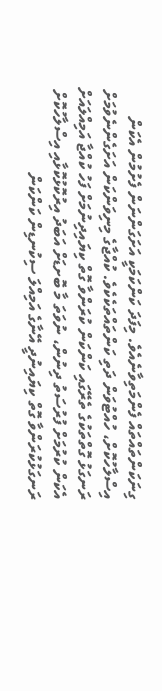ގިނަކަންތައްތައް ފެންމަތިވާނެއެވެ. މިފަދަ ކަންކަމަކީ އަށަގަންނަން ފެށުމުން އެކަން އިސްލާހުކޮށް، ހުއްޓުވަން ދަތި ކަންތައްތަކެކެވެ. ކުއްޖާގެ މިނިވަންކަން އަށަގެންނެވުމަށް ރަނގަޅު ގޮތްތަކުގެ ތެރޭގައި ކަންކަން ކުރަންވާ ގޮތް ކިޔައިދިނުމަށް ފަހު ކުއްޖާ އަމިއްލައަށް އެކަން ކުރުމަށް ފުރުސަތު ދިނުން، ނުވަތަ މާ ބޮށޑަށް އަބަދު އިރުކޮޅުކޮޅާއި އިސްލާހުކޮށް ރަނގަޅުކުރަންވާ ގޮތް ކިޔައިނުދީ އޭނާގެ އަމިއްލަ ސިކުނޑިން ކަންކަން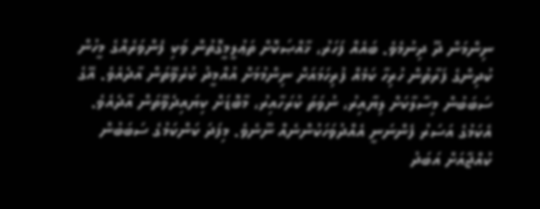ނިންމަން ދޫ ދިނުމެވެ. ބައެއް ފަހަރު، ޚާއްޞަކޮށް ތަޢުލީމީގޮތުން ވަކި ފެންވަރެއްގެ މީހުން ކުދިންގެ ފަރާތުން ހުރިހާ ކަމެއް ފުރިހަމައަށް ނިންމުމަށް އުއްމީދު ކުރެވޭތަން އާދެއެވެ. އޭގެ ސަބަބުން މިސާލާކަށް ލިޔާއިރު، ނުވަތަ ކުރަހާއިރު، މާބޮޑަށް ކިޔައިދެވޭތަން އާދެއެވެ. އެކަމުގެ އަސަރު ފެންނަނީ އެއްދުވަހަކުންނެއް ނޫނެވެ. މިފަދަ ކަންކަމުގެ ސަބަބުން ކުއްޖާއަށް އަބަދު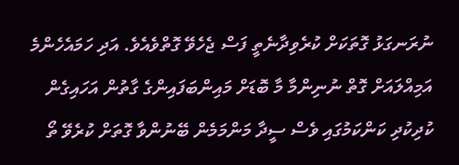ނުރަނގަޅު ގޮތަކަށް ކުރެވިދާނެތީ ފަސް ޖެހެވޭ ގޮތްވެއެވެ. އަދި ހަމައެހެންމެ އަމިއްލައަށް ގޮތް ނުނިންމާ މާ ބޮޑަށް މައިންބަފައިންގެ ގާތުން އަހައިގެން ކުދިކުދި ކަންކަމުގައި ވެސް ސީދާ މަންމަމެން ބޭނުންވާ ގޮތަށް ކުރެވޭ ތޯ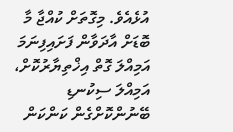އުޅެއެވެ. މިގޮތަށް ކުއްޖާ މާ ބޮޑަށް އާދަވާން ފަށައިފިނަމަ އަމިއްލަ ގޮތް އިޚްތިޔާރުކޮށް، އަމިއްލަ ސިކުނޑި ބޭނުންކޮށްގެން ކަންކަން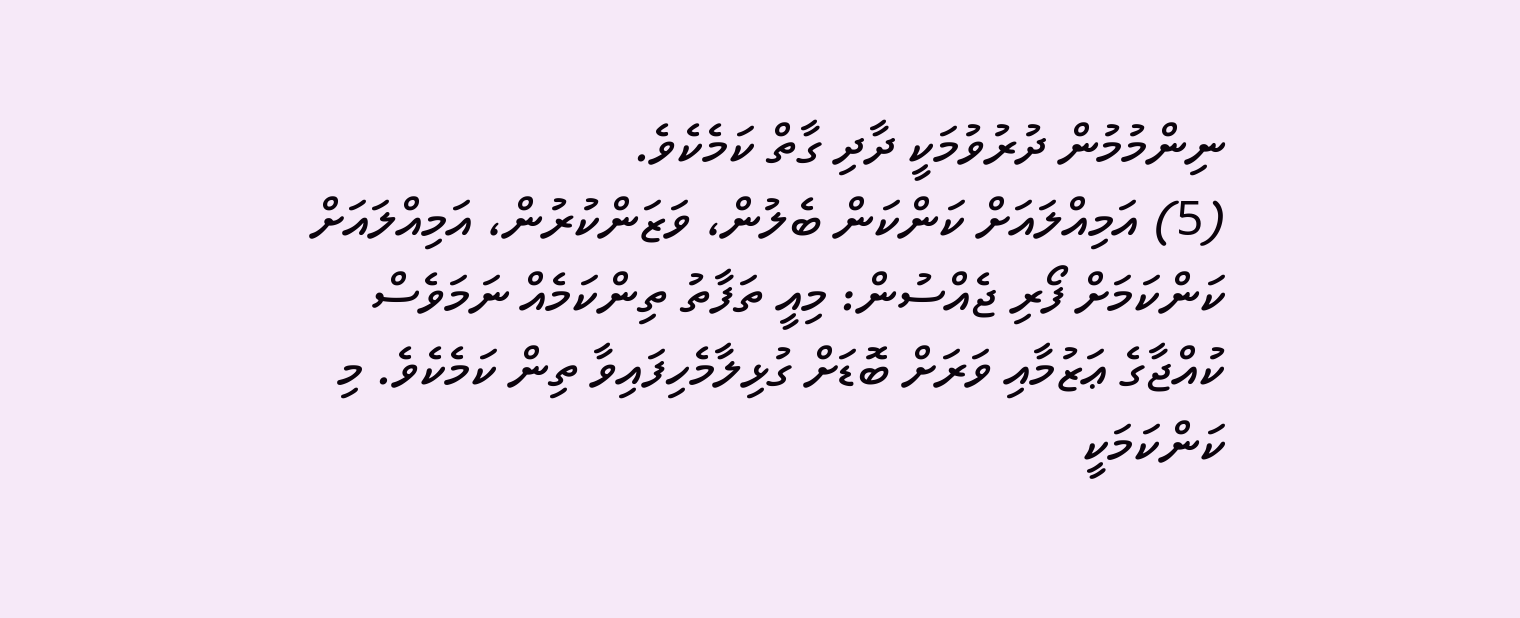ނިންމުމުން ދުރުވުމަކީ ދާދި ގާތް ކަމެކެވެ.
(5) އަމިއްލައަށް ކަންކަން ބެލުން، ވަޒަންކުރުން، އަމިއްލައަށް ކަންކަމަށް ފޯރި ޖެއްސުން: މިއީ ތަފާތު ތިންކަމެއް ނަމަވެސް ކުއްޖާގެ ޢަޒުމާއި ވަރަށް ބޮޑަށް ގުޅިލާމެހިފައިވާ ތިން ކަމެކެވެ. މި ކަންކަމަކީ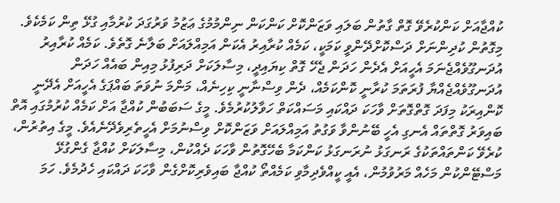ކުއްޖާއަށް ކަންކުރެވޭ ގޮތް ގާތުން ބަލައި ވަޒަންކޮށް ކަންކަން ނިންމުމުގެ ޢަޒުމު ވަރުގަދަ ކުރުމާއި ގުޅޭ ތިން ކަމެކެވެ. މިގޮތުން ކުދިންނަށް ދަސްކޮށްދޭންވީ ކަމަކީ، ކަމެއް ކުރާއިރު އެކަން އަމިއްލައަށް ބަލާނެ ގޮތެވެ. ކަމެއް ކުރާއިރު އުދަނގޫވެއްޖެނަމަ އެހީއަށް އެދެން ހަދަން ޖެހޭ ގޮތް ކިޔައިދީ، މިސާލަކަށް ދަރިފުޅު މިއިން ބައެއް ހަދަން އުދަނގޫވެއްޖެއްޔާ ފުރަތަމަ ކުރާނީ ކޮންކަމެއް، ދެން ވިސްނާނީ ކިހިނެއް، މަންމަ ނުވަތަ ބައްޕަގެ އެހީއަށް އެދޭނީ ކޮންއިރަކު މިފަދަ ގޮތްގޮތަށް ވާހަކަ ދައްކައި މަސައްކަތް ހަވާލުކުރުމެވެ. މީގެ ސަބަބުން ކުއްޖާ އަށް ކަމެއް ކުރުމުގައި އޮތް ބައިވަރު ގޮތްތައް އެނގި އެހީ ބޭނުންވާ ވަގުތު އަމިއްލައަށް ވަޒަންކޮށް ވިސްނުމަށް އެހީތެރިވެދޭނެއެވެ. މީގެ އިތުރުން، ކުރެވޭ ކަންތައްތަކުގެ ރަނގަޅު ނުރަނގަޅު ކަންކަމާ ބެހޭގޮތުން ވާހަކަ ދެއްކުން، މިސާލަކަށް ކުއްޖާ ގެންގުޅޭ މަސްޓޭންކުން މަހެއް މަރުވުމުން، އެއީ ކީއްވެދިމާވި ކަމެއްތޯ ކުއްޖާ ބައިވެރިކޮށްގެން ވާހަކަ ދައްކައި ހެދުމެވެ. ހަމަ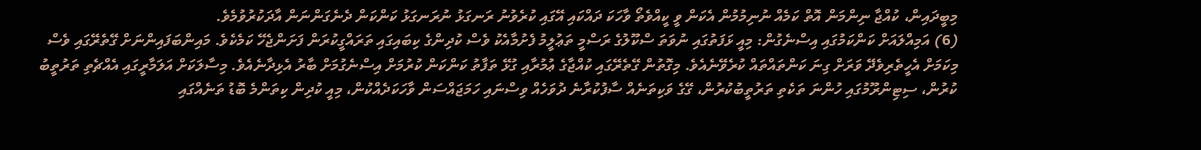މިބީދައިން، ކުއްޖާ ނިންމަން އޮތް ކަމެއް ނުނިމުމުން އެކަން ވީ ކީއްވެތޯ ވާހަކަ ދައްކައި އޭގައި ކުރެވުނު ރަނގަޅު ނުރަނގަޅު ކަންކަން ދެނެގަންނަން އާދަކުރުވުމެވެ.
(6) އަމިއްލައަށް ކަންކަމުގައި އިސްނެގުން: މިއީ ޅަފަތުގައި ނުވަތަ ސްކޫލުގެ ރަސްމީ ތަޢުލީމު ފެށުމާއެކު ވެސް ކުދިންގެ ކިބައިގައި ތަރައްގީކުރަން ފަށަންޖެހޭ ކަމެކެވެ. މައިންބަފައިންނަށް ގޭތެރޭގައި ވެސް މިކަމަށް އެހީތެރިވެދޭ ވަރަށް ގިނަ ކަންތައްތައް ކުރެވޭނެއެވެ. މިގޮތުން ގޭތެރޭގައި ކުއްޖާގެ ޢުމުރާއި ގުޅޭ ތަފާތު ކަންކަން ކުރުމަށް އިސްނެގުމަށް ބާރު އެޅިދާނެއެވެ. މިސާލަކަށް އަލަމާރީގައި އެއްޗެތި ތަރުތީބު ކުރުން، ސިޓިންރޫމުގައި ހުންނަ ތަކެތި ތަރުތީބުކުރުން، ގޭގެ ވަކިތަނެއް ސާފުކުރާނެ ދުވަހެއް ވިސްނައި ހަމަޖައްސަން ވާހަކަދެއްކުން، މިއީ ކުދިން ކިތަންމެ ބޮޑު ތަނެއްގައި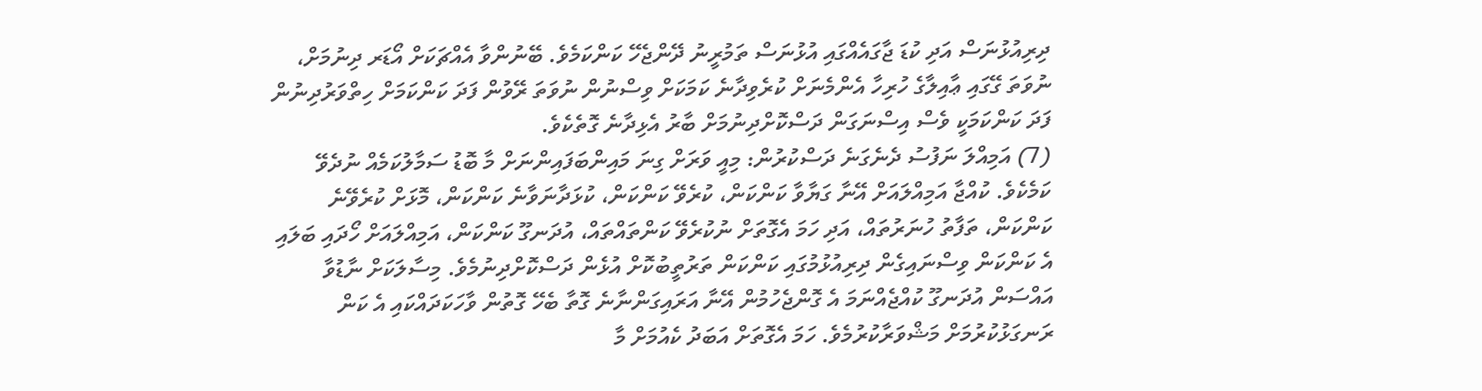ދިރިއުޅުނަސް އަދި ކުޑަ ޖާގައެއްގައި އުޅުނަސް ތަމުރީނު ދޭންޖެހޭ ކަންކަމެވެ. ބޭނުންވާ އެއްޗަކަށް އޯޑަރ ދިނުމަށް، ނުވަތަ ގޭގައި ޢާއިލާގެ ހުރިހާ އެންމެނަށް ކުރެވިދާނެ ކަމަކަށް ވިސްނުން ނުވަތަ ރޭވުން ފަދަ ކަންކަމަށް ހިތްވަރުދިނުން ފަދަ ކަންކަމަކީ ވެސް އިސްނަގަން ދަސްކޮށްދިނުމަށް ބާރު އެޅިދާނެ ގޮތެކެވެ.
(7) އަމިއްލަ ނަފުސު ދެނެގަނެ ދަސްކުރުން: މިއީ ވަރަށް ގިނަ މައިންބަފައިންނަށް މާ ބޮޑު ސަމާލުކަމެއް ނުދެވޭ ކަމެކެވެ. ކުއްޖާ އަމިއްލައަށް އޭނާ ގަޔާވާ ކަންކަން، ކުރެވޭ ކަންކަން، ކުޅަދާނަވާނެ ކަންކަން، މޮޅަށް ކުރެވޭނެ ކަންކަން، ތަފާތު ހުނަރުތައް، އަދި ހަމަ އެގޮތަށް ނުކުރެވޭ ކަންތައްތައް، އުދަނގޫ ކަންކަން، އަމިއްލައަށް ހޯދައި ބަލައި އެ ކަންކަން ވިސްނައިގެން ދިރިއުޅުމުގައި ކަންކަން ތަރުތީބުކޮށް އުޅެން ދަސްކޮށްދިނުމެވެ. މިސާލަކަށް ނާޑުވާ އައްސަން އުދަނގޫ ކުއްޖެއްނަމަ އެ ގޮންޖެހުމުން އޭނާ އަރައިގަންނާނެ ގޮތާ ބެހޭ ގޮތުން ވާހަކަދައްކައި އެ ކަން ރަނގަޅުކުރުމަށް މަޝްވަރާކުރުމެވެ. ހަމަ އެގޮތަށް އަބަދު ކެއުމަށް މާ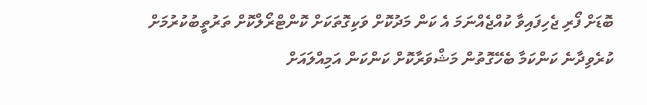ބޮޑަށް ފޯރި ޖެހިފައިވާ ކުއްޖެއްނަމަ އެ ކަން މަދުކޮށް ވަކިގޮތަކަށް ކޮންޓްރޯލްކޮށް ތަރުތީބުކުރުމަށް ކުރެވިދާނެ ކަންކަމާ ބެހޭގޮތުން މަޝްވަރާކޮށް ކަންކަން އަމިއްލައަށް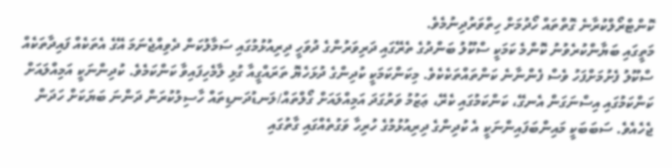ކޮންޓްރޯލްކުރާނެ ގޮތްތައް ހޯދުމަށް ހިތްވަރުދިނުމެވެ.
މަތީގައި ބަޔާންކުރެވުނު ކޮންމެ ކަމަކީ ސްކޫލު ބަންދުގެ ތެރޭގައި ދަރިވަރުންގެ ދުވަހީ ދިރިއުޅުމުގައި ސަމާލުކަން ދެވިއްޖެނަމަ އޭގެ އެތަކެއް ފައިދާތަކެއް ސްކޫލު ފެށުމަށްފަހު ވެސް ފެންނާނެ ކަންތައްތަކެކެވެ. މިކަންކަމަކީ ކުދިންގެ ދުޅަހެޔޮ ތަރައްގީއާ ގުޅި ލާމެހިފައިވާ ކަންކަމެވެ. ކުދިންނަކީ އަމިއްލައަށް ކަންކަމުގައި އިސްނަގަން އެނގޭ، ކަންކަމުގައި ކެރޭ، ޢަޒުމު ވަރުގަދަ އަމިއްލައަށް ގޯލްތައް/ލަނޑުދަނޑިތައް ހާސިލުކުރަން ދަންނަ ބަޔަކަށް ހަދަން ޖެހެއެވެ. ސަބަބަކީ މައިންބަފައިންނަކީ އެ ކުދިންގެ ދިރިއުޅުމުގެ ހުރިހާ ވަގުތެއްގައި ގާތުގައި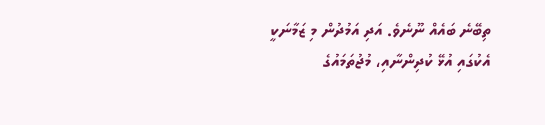ތިބޭނެ ބައެއް ނޫނެވެ. އަދި އަމުދުން މި ޒަމާނަކީ އެކުގައި އުޅޭ ކުދިންނާއި، މުޖުތަމައުގެ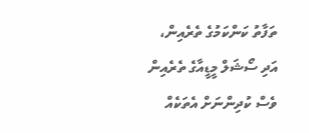ތަފާތު ކަންކަމުގެ ތެރެއިން، އަދި ސޯޝަލް މީޑީއާގެ ތެރެއިން ވެސް ކުދިންނަށް އެތަކެއް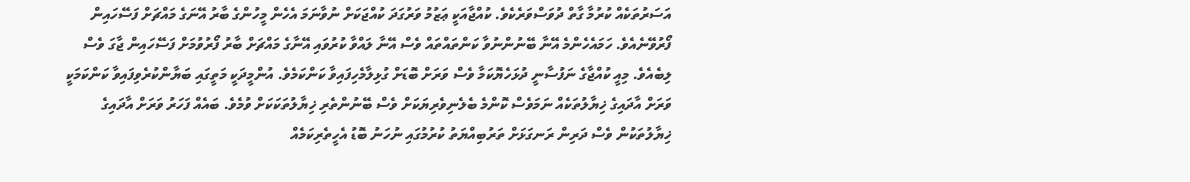އަސަރުތަކެއް ކުރުމާ ގާތް ދުވަސްވަރެކެވެ. ކުއްޖާއަކީ ޢަޒުމު ވަރުގަދަ ކުއްޖަކަށް ނުވާނަމަ އެހެން މީހުންގެ ބާރު އޭނަގެ މައްޗަށް ފަސޭހައިން ފޯރުވޭނެއެވެ. ހަމައެހެންމެ އޭނާ ބޭނުންނުވާ ކަންތައްތައް ވެސް އޭނާ ލައްވާ ކުރުވައި އޭނާގެ މައްޗަށް ބާރު ފޯރުވުމަށް ފަސޭހައިން ޖާގަ ވެސް ލިބެއެވެ. މިއީ ކުއްޖާގެ ނަފުސާނީ ދުޅަހެޔޮކަމާ ވެސް ވަރަށް ބޮޑަށް ގުޅިލާމެހިފައިވާ ކަންކަމެވެ. އުންމީދަކީ މަތީގައި ބަޔާންކުރެވިފައިވާ ކަންކަމަކީ ވަރަށް އާދައިގެ ޚިޔާލުތަކެއް ނަމަވެސް ކޮންމެ ބެލެނިވެރިޔަކަށް ވެސް ބޭނުންތެރި ޚިޔާލުތަކަކަށް ވުމެވެ. ބައެއް ފަހަރު ވަރަށް އާދައިގެ ޚިޔާލުތަކުން ވެސް ދަރިން ރަނގަޅަށް ތަރުބިއްޔަތު ކުރުމުގައި ނުހަނު ބޮޑު އެހީތެރިކަމެއް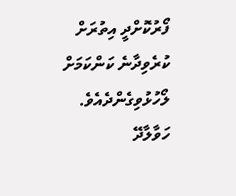ފޯރުކޮށްދީ އިތުރަށް ކުރެވިދާނެ ކަންކަމަށް ލޯހުޅުވިގެންދެއެވެ.
ހަވާލާދޭ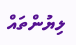ލިޔުންތައް